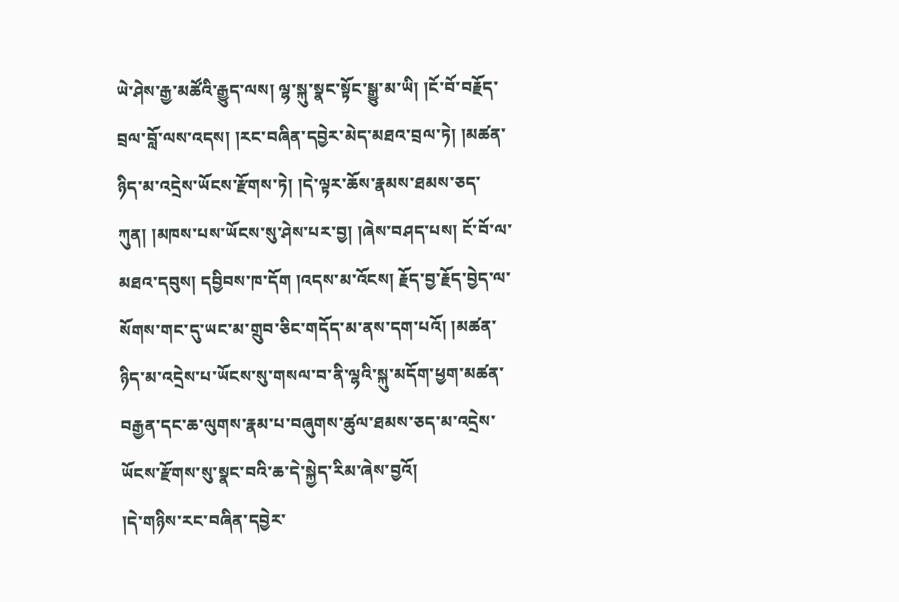ཡེ་ཤེས་རྒྱ་མཚོའི་རྒྱུད་ལས། ལྷ་སྐུ་སྣང་སྟོང་སྒྱུ་མ་ཡི། །ངོ་བོ་བརྗོད་བྲལ་བློ་ལས་འདས། །རང་བཞིན་དབྱེར་མེད་མཐའ་བྲལ་ཏེ། །མཚན་ཉིད་མ་འདྲེས་ཡོངས་རྫོགས་ཏེ། །དེ་ལྟར་ཆོས་རྣམས་ཐམས་ཅད་ཀུན། །མཁས་པས་ཡོངས་སུ་ཤེས་པར་བྱ། །ཞེས་བཤད་པས། ངོ་བོ་ལ་མཐའ་དབུས། དབྱིབས་ཁ་དོག །འདས་མ་འོངས། རྗོད་བྱ་རྗོད་བྱེད་ལ་སོགས་གང་དུ་ཡང་མ་གྲུབ་ཅིང་གདོད་མ་ནས་དག་པའོ། །མཚན་ཉིད་མ་འདྲེས་པ་ཡོངས་སུ་གསལ་བ་ནི་ལྷའི་སྐུ་མདོག་ཕྱག་མཚན་བརྒྱན་དང་ཆ་ལུགས་རྣམ་པ་བཞུགས་ཚུལ་ཐམས་ཅད་མ་འདྲེས་ཡོངས་རྫོགས་སུ་སྣང་བའི་ཆ་དེ་སྐྱེད་རིམ་ཞེས་བྱའོ།
།དེ་གཉིས་རང་བཞིན་དབྱེར་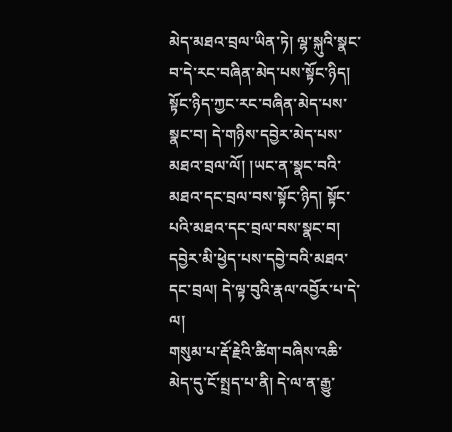མེད་མཐའ་བྲལ་ཡིན་ཏེ། ལྷ་སྐུའི་སྣང་བ་དེ་རང་བཞིན་མེད་པས་སྟོང་ཉིད། སྟོང་ཉིད་ཀྱང་རང་བཞིན་མེད་པས་སྣང་བ། དེ་གཉིས་དབྱེར་མེད་པས་མཐའ་བྲལ་ལོ། །ཡང་ན་སྣང་བའི་མཐའ་དང་བྲལ་བས་སྟོང་ཉིད། སྟོང་པའི་མཐའ་དང་བྲལ་བས་སྣང་བ། དབྱེར་མི་ཕྱེད་པས་དབྱེ་བའི་མཐའ་དང་བྲལ། དེ་ལྟ་བུའི་རྣལ་འབྱོར་པ་དེ་ལ།
གསུམ་པ་རྡོ་རྗེའི་ཚིག་བཞིས་འཆི་མེད་དུ་ངོ་སྤྲད་པ་ནི། དེ་ལ་ན་རྒྱུ་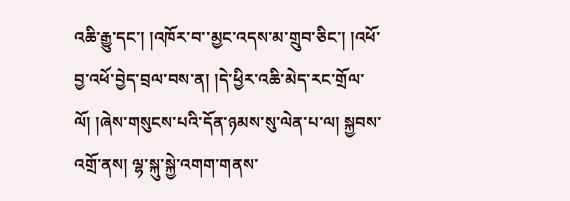འཆི་རྒྱུ་དང་། །འཁོར་བ་་མྱང་འདས་མ་གྲུབ་ཅིང་། །འཕོ་བྱ་འཕོ་བྱེད་བྲལ་བས་ན། །དེ་ཕྱིར་འཆི་མེད་རང་གྲོལ་ལོ། །ཞེས་གསུངས་པའི་དོན་ཉམས་སུ་ལེན་པ་ལ། སྐྱབས་འགྲོ་ནས། ལྷ་སྐུ་སྐྱེ་འགག་གནས་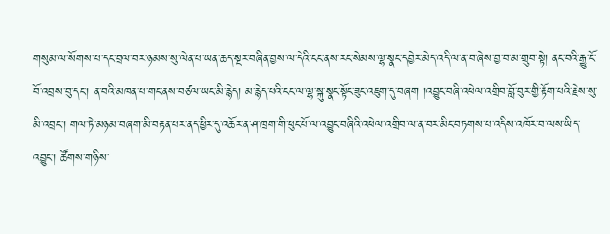གསུམ་ལ་སོགས་པ་དང་བྲལ་བར་ཉམས་སུ་ལེན་པ་ཡན་ཆད་སྔར་བཞིན་བྱས་ལ་དེའི་ངང་ནས་རང་སེམས་ལྷ་སྣང་དབྱེར་མེད་འདི་ལ་ན་བ་ཞེས་བྱ་བ་མ་གྲུབ་སྟེ། ནང་བའི་རྒྱུ་ངོ་བོ་འབྲས་བུ་དང་། ན་བའི་མཁན་པ་གང་ནས་བཙལ་ཡང་མི་རྙེད། མ་རྙེད་པའི་ངང་ལ་ལྷ་སྐུ་སྣང་སྟོང་ཟུང་འཇུག་དུ་བཞག །འབྱུང་བཞི་འཕེལ་འགྲིབ་བློ་བུར་གྱི་རྟོག་པའི་རྗེས་སུ་མི་འབྲང་། གལ་ཏེ་མཉམ་བཞག་མི་བརྟན་པར་ནད་ཕྱིར་དུ་འཆོར་ན་ཤ་ཁྲག་གི་ཕུང་པོ་ལ་འབྱུང་བཞིའི་འཕེལ་འགྲིབ་ལ་ན་བར་མིང་བཏགས་པ་འདིས་འཁོར་བ་ལས་ཡིད་འབྱུང་། ཚོགས་གཉིས་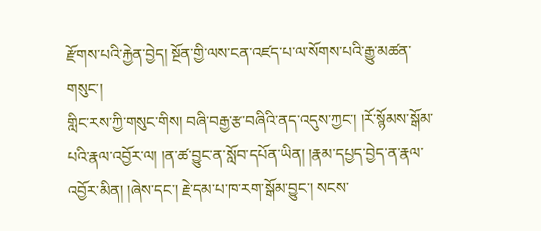རྫོགས་པའི་རྐྱེན་བྱེད། སྔོན་གྱི་ལས་ངན་འཛད་པ་ལ་སོགས་པའི་རྒྱུ་མཚན་གསུང་།
གླིང་རས་ཀྱི་གསུང་གིས། བཞི་བརྒྱ་རྩ་བཞིའི་ནད་འདུས་ཀྱང་། །རོ་སྙོམས་སྒོམ་པའི་རྣལ་འབྱོར་ལ། །ན་ཚ་བྱུང་ན་སློབ་དཔོན་ཡིན། །རྣམ་དཔྱད་བྱེད་ན་རྣལ་འབྱོར་མིན། །ཞེས་དང་། རྗེ་དམ་པ་ཁ་རག་སྒོམ་བྱུང་། སངས་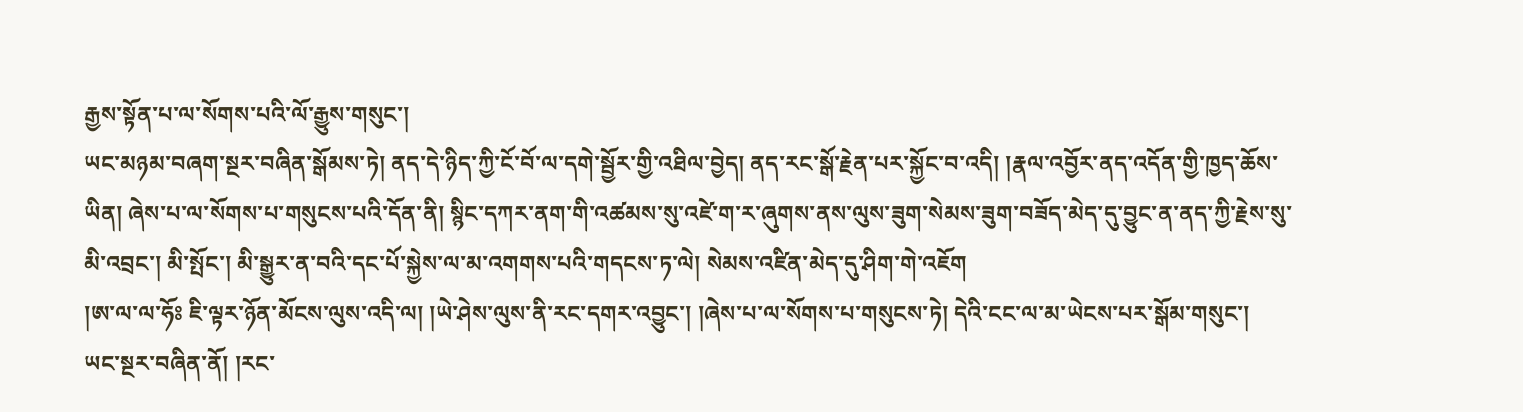རྒྱས་སྟོན་པ་ལ་སོགས་པའི་ལོ་རྒྱུས་གསུང་།
ཡང་མཉམ་བཞག་སྔར་བཞིན་སྒོམས་ཏེ། ནད་དེ་ཉིད་ཀྱི་ངོ་བོ་ལ་དགེ་སྦྱོར་གྱི་འཐིལ་བྱེད། ནད་རང་སྒོ་རྗེན་པར་སྐྱོང་བ་འདི། །རྣལ་འབྱོར་ནད་འདོན་གྱི་ཁྱད་ཆོས་ཡིན། ཞེས་པ་ལ་སོགས་པ་གསུངས་པའི་དོན་ནི། སྙིང་དཀར་ནག་གི་འཚམས་སུ་འཛེ་ག་ར་ཞུགས་ནས་ལུས་ཟུག་སེམས་ཟུག་བཟོད་མེད་དུ་བྱུང་ན་ནད་ཀྱི་རྗེས་སུ་མི་འབྲང་། མི་སྤོང་། མི་སྒྱུར་ན་བའི་དང་པོ་སྐྱེས་ལ་མ་འགགས་པའི་གདངས་ཏ་ལེ། སེམས་འཛིན་མེད་དུ་ཤིག་གེ་འཇོག
།ཨ་ལ་ལ་ཧོཿ ཇི་ལྟར་ཉོན་མོངས་ལུས་འདི་ལ། །ཡེ་ཤེས་ལུས་ནི་རང་དགར་འབྱུང་། །ཞེས་པ་ལ་སོགས་པ་གསུངས་ཏེ། དེའི་ངང་ལ་མ་ཡེངས་པར་སྒོམ་གསུང་། ཡང་སྔར་བཞིན་ནོ། །རང་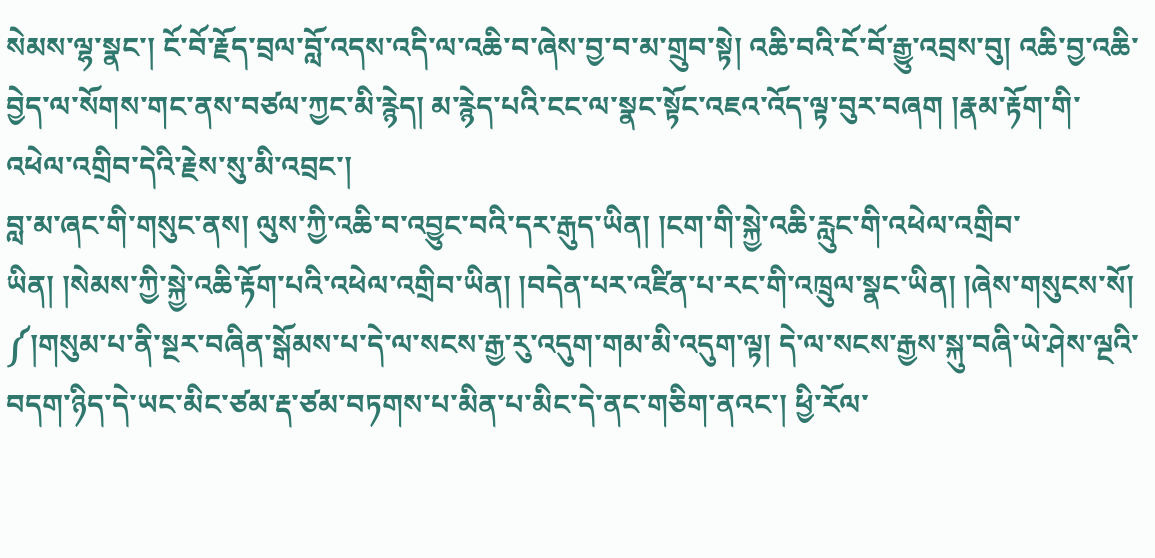སེམས་ལྷ་སྣང་། ངོ་བོ་རྗོད་བྲལ་བློ་འདས་འདི་ལ་འཆི་བ་ཞེས་བྱ་བ་མ་གྲུབ་སྟེ། འཆི་བའི་ངོ་བོ་རྒྱུ་འབྲས་བུ། འཆི་བྱ་འཆི་བྱེད་ལ་སོགས་གང་ནས་བཙལ་ཀྱང་མི་རྙེད། མ་རྙེད་པའི་ངང་ལ་སྣང་སྟོང་འཇའ་འོད་ལྟ་བུར་བཞག །རྣམ་རྟོག་གི་འཕེལ་འགྲིབ་དེའི་རྗེས་སུ་མི་འབྲང་།
བླ་མ་ཞང་གི་གསུང་ནས། ལུས་ཀྱི་འཆི་བ་འབྱུང་བའི་དར་རྒུད་ཡིན། །ངག་གི་སྐྱེ་འཆི་རླུང་གི་འཕེལ་འགྲིབ་ཡིན། །སེམས་ཀྱི་སྐྱེ་འཆི་རྟོག་པའི་འཕེལ་འགྲིབ་ཡིན། །བདེན་པར་འཛིན་པ་རང་གི་འཁྲུལ་སྣང་ཡིན། །ཞེས་གསུངས་སོ།
༼།གསུམ་པ་ནི་སྔར་བཞིན་སྒོམས་པ་དེ་ལ་སངས་རྒྱ་རུ་འདུག་གམ་མི་འདུག་ལྟ། དེ་ལ་སངས་རྒྱས་སྐུ་བཞི་ཡེ་ཤེས་ལྔའི་བདག་ཉིད་དེ་ཡང་མིང་ཙམ་རྡ་ཙམ་བཏགས་པ་མིན་པ་མིང་དེ་ནང་གཅིག་ནའང་། ཕྱི་རོལ་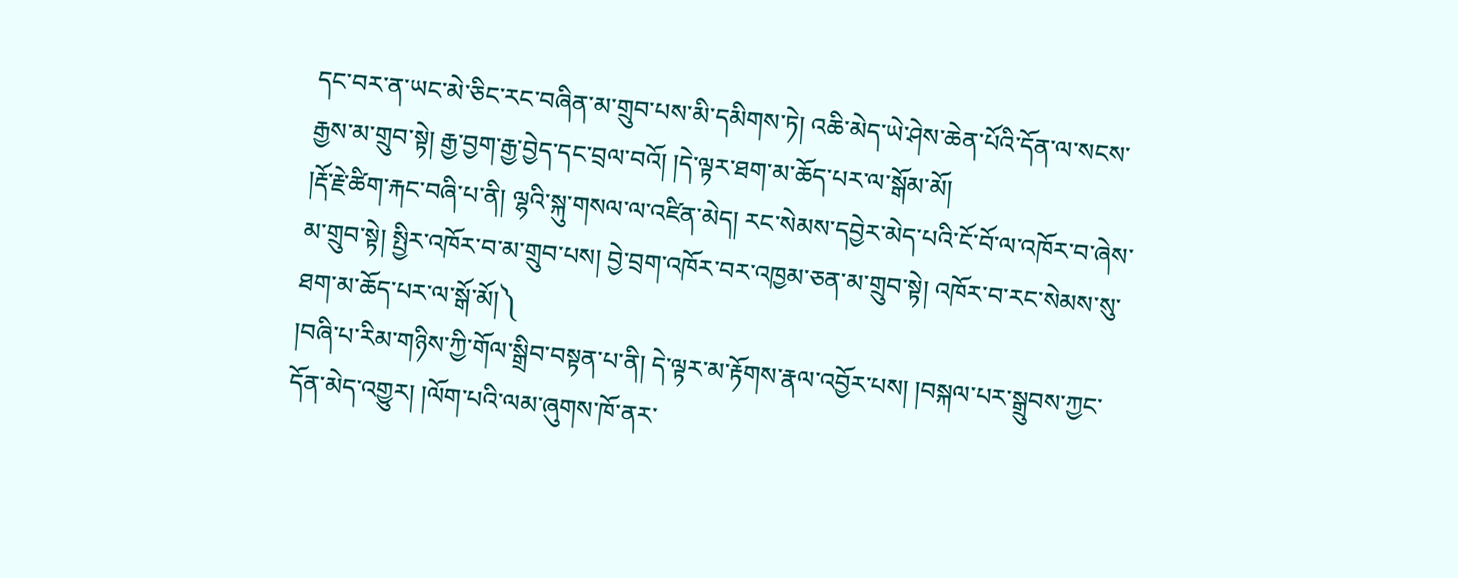དང་བར་ན་ཡང་མེ་ཅིང་རང་བཞིན་མ་གྲུབ་པས་མི་དམིགས་ཏེ། འཆི་མེད་ཡེ་ཤེས་ཆེན་པོའི་དོན་ལ་སངས་རྒྱས་མ་གྲུབ་སྟེ། རྒྱ་བྱག་རྒྱ་བྱེད་དང་བྲལ་བའོ། །དེ་ལྟར་ཐག་མ་ཆོད་པར་ལ་སྒོམ་མོ།
།རྡོ་རྗེ་ཚིག་རྐང་བཞི་པ་ནི། ལྷའི་སྐུ་གསལ་ལ་འཛིན་མེད། རང་སེམས་དབྱེར་མེད་པའི་ངོ་བོ་ལ་འཁོར་བ་ཞེས་མ་གྲུབ་སྟེ། སྤྱིར་འཁོར་བ་མ་གྲུབ་པས། བྱེ་བྲག་འཁོར་བར་འཁྱམ་ཅན་མ་གྲུབ་སྟེ། འཁོར་བ་རང་སེམས་སུ་ཐག་མ་ཆོད་པར་ལ་སྒོ་མོ།༽
།བཞི་པ་རིམ་གཉིས་ཀྱི་གོལ་སྒྲིབ་བསྟན་པ་ནི། དེ་ལྟར་མ་རྟོགས་རྣལ་འབྱོར་པས། །བསྐལ་པར་སྒྲུབས་ཀྱང་དོན་མེད་འགྱུར། །ལོག་པའི་ལམ་ཞུགས་ཁོ་ནར་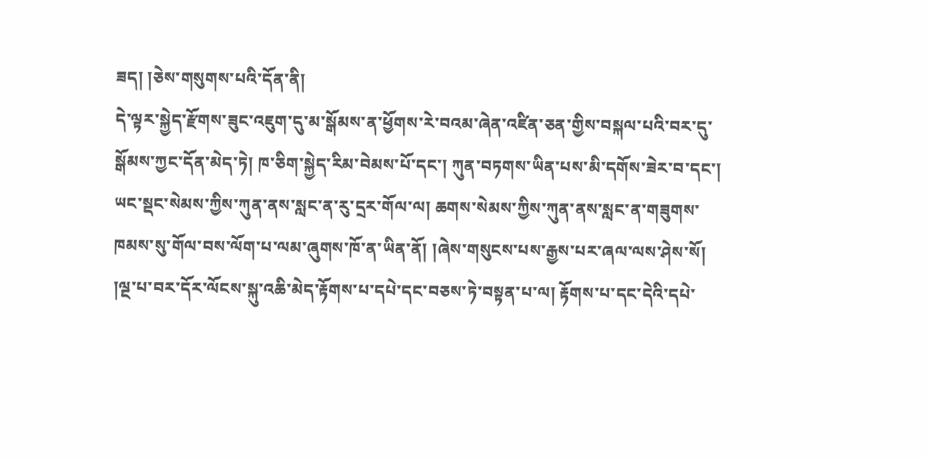ཟད། །ཅེས་གསུགས་པའི་དོན་ནི།
དེ་ལྟར་སྐྱེད་རྫོགས་ཟུང་འཇུག་དུ་མ་སྒོམས་ན་ཕྱོགས་རེ་བའམ་ཞེན་འཛིན་ཅན་གྱིས་བསྐལ་པའི་བར་དུ་སྒོམས་ཀྱང་དོན་མེད་ཏེ། ཁ་ཅིག་སྐྱེད་རིམ་བེམས་པོ་དང་། ཀུན་བཏགས་ཡིན་པས་མི་དགོས་ཟེར་བ་དང་། ཡང་སྡང་སེམས་ཀྱིས་ཀུན་ནས་སླང་ན་རུ་དྲར་གོལ་ལ། ཆགས་སེམས་ཀྱིས་ཀུན་ནས་སླང་ན་གཟུགས་ཁམས་སུ་གོལ་བས་ལོག་པ་ལམ་ཞུགས་ཁོ་ན་ཡིན་ནོ། །ཞེས་གསུངས་པས་རྒྱས་པར་ཞལ་ལས་ཤེས་སོ།
།ལྔ་པ་བར་དོར་ལོངས་སྐུ་འཆི་མེད་རྟོགས་པ་དཔེ་དང་བཅས་ཏེ་བསྟན་པ་ལ། རྟོགས་པ་དང་དེའི་དཔེ་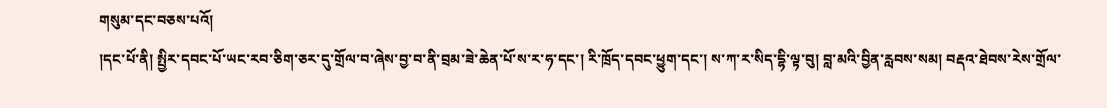གསུམ་དང་བཅས་པའོ།
།དང་པོ་ནི། སྤྱིར་དབང་པོ་ཡང་རབ་ཅིག་ཅར་དུ་གྲོལ་བ་ཞེས་བྱ་བ་ནི་བྲམ་ཟེ་ཆེན་པོ་ས་ར་ཧ་དང་། རི་ཁྲོད་དབང་ཕྱུག་དང་། ས་ཀ་ར་སིད་དྷི་ལྟ་བུ། བླ་མའི་བྱིན་རླབས་སམ། བརྡའ་ཐེབས་རེས་གྲོལ་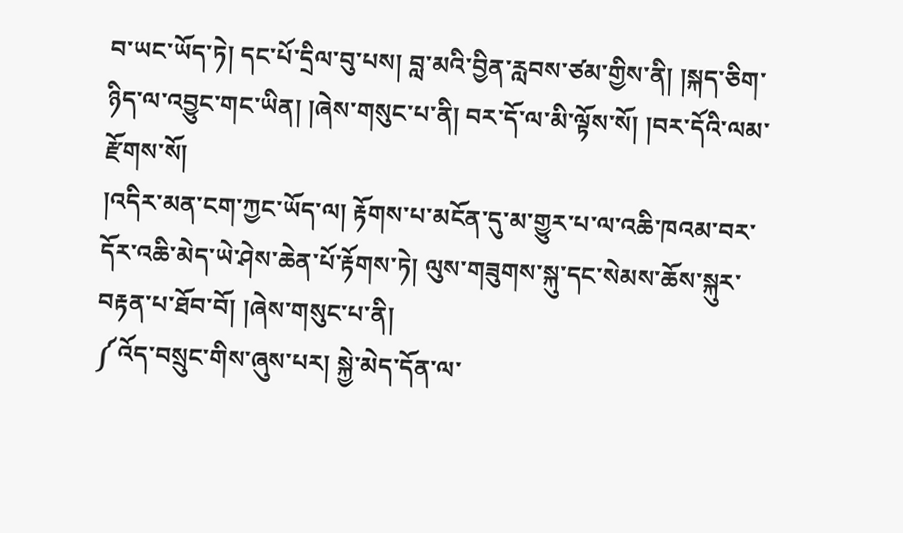བ་ཡང་ཡོད་ཏེ། དང་པོ་དྲིལ་བུ་པས། བླ་མའི་བྱིན་རླབས་ཙམ་གྱིས་ནི། །སྐད་ཅིག་ཉིད་ལ་འབྱུང་གང་ཡིན། །ཞེས་གསུང་པ་ནི། བར་དོ་ལ་མི་ལྟོས་སོ། །བར་དོའི་ལམ་རྫོགས་སོ།
།འདིར་མན་ངག་ཀྱང་ཡོད་ལ། རྟོགས་པ་མངོན་དུ་མ་གྱུར་པ་ལ་འཆི་ཁའམ་བར་དོར་འཆི་མེད་ཡེ་ཤེས་ཆེན་པོ་རྟོགས་ཏེ། ལུས་གཟུགས་སྐུ་དང་སེམས་ཆོས་སྐུར་བརྟན་པ་ཐོབ་བོ། །ཞེས་གསུང་པ་ནི།
༼འོད་བསྲུང་གིས་ཞུས་པར། སྐྱེ་མེད་དོན་ལ་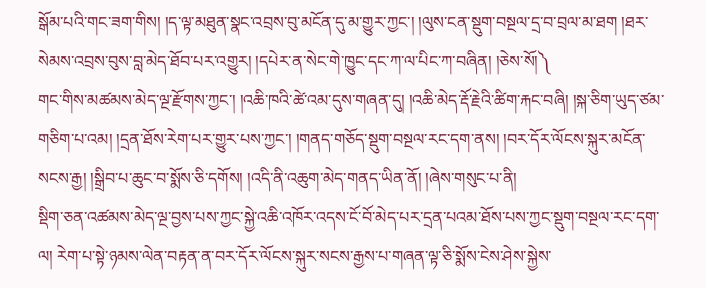སྒོམ་པའི་གང་ཟག་གིས། །ད་ལྟ་མཐུན་སྣང་འབྲས་བུ་མངོན་དུ་མ་གྱུར་ཀྱང་། །ལུས་ངན་སྡུག་བསྔལ་དྲ་བ་བྲལ་མ་ཐག །ཐར་སེམས་འབྲས་བུས་བླ་མེད་ཐོབ་པར་འགྱུར། །དཔེར་ན་སེང་གེ་ཁྱུང་དང་ཀ་ལ་པིང་ཀ་བཞིན། །ཅེས་སོ།༽
གང་གིས་མཚམས་མེད་ལྔ་རྫོགས་ཀྱང་། །འཆི་ཁའི་ཚེ་འམ་དུས་གཞན་དུ། །འཆི་མེད་རྡོ་རྗེའི་ཚིག་རྐང་བཞི། །སྐ་ཅིག་ཡུད་ཙམ་གཅིག་པ་འམ། །དྲན་ཐོས་རེག་པར་གྱུར་པས་ཀྱང་། །གནད་གཅོད་སྡུག་བསྔལ་རང་དག་ནས། །བར་དོར་ལོངས་སྐུར་མངོན་སངས་རྒྱ། །སྒྲིབ་པ་ཆུང་བ་སྨོས་ཅི་དགོས། །འདི་ནི་འཆུག་མེད་གནད་ཡིན་ནོ། །ཞེས་གསུང་པ་ནི།
སྡིག་ཅན་འཚམས་མེད་ལྔ་བྱས་པས་ཀྱང་སྐྱེ་འཆི་འཁོར་འདས་ངོ་བོ་མེད་པར་དྲན་པའམ་ཐོས་པས་ཀྱང་སྡུག་བསྔལ་རང་དག་ལ། རེག་པ་སྟེ་ཉམས་ལེན་བརྟན་ན་བར་དོར་ལོངས་སྐུར་སངས་རྒྱས་པ་གཞན་ལྟ་ཅི་སྨོས་ངེས་ཤེས་སྐྱེས་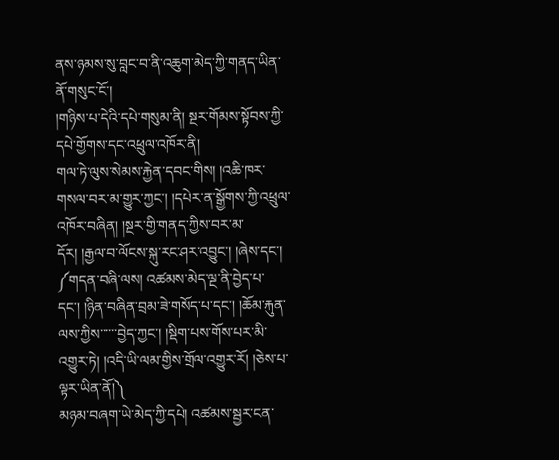ནས་ཉམས་སུ་བླང་བ་ནི་འཆུག་མེད་ཀྱི་གནད་ཡིན་ནོ་གསུང་ངོ་།
།གཉིས་པ་དེའི་དཔེ་གསུམ་ནི། སྔར་གོམས་སྟོབས་ཀྱི་དཔེ་གྱོགས་དང་འཕྲུལ་འཁོར་ནི།
གལ་ཏེ་ལུས་སེམས་རྐྱེན་དབང་གིས། །འཆི་ཁར་གསལ་བར་མ་གྱུར་ཀྱང་། །དཔེར་ན་སྒྱོགས་ཀྱི་འཕྲུལ་འཁོར་བཞིན། །སྔར་གྱི་གནད་ཀྱིས་བར་མ་དོར། །རྒྱལ་བ་ལོངས་སྐུ་རང་ཤར་འབྱུང་། །ཞེས་དང་།
༼གདན་བཞི་ལས། འཚམས་མེད་ལྔ་ནི་བྱེད་པ་དང་། །ཉིན་བཞིན་བྲམ་ཟེ་གསོད་པ་དང་། །ཆོམ་རྐུན་ལས་ཀྱིས་་་་་་བྱེད་ཀྱང་། །སྡིག་པས་གོས་པར་མི་འགྱུར་ཏེ། །འདི་ཡི་ལམ་གྱིས་གྲོལ་འགྱུར་རོ། །ཅེས་པ་ལྟར་ཡིན་ནོ།༽
མཉམ་བཞག་ཡེ་མེད་ཀྱི་དཔེ། འཚམས་སྦྱར་ངན་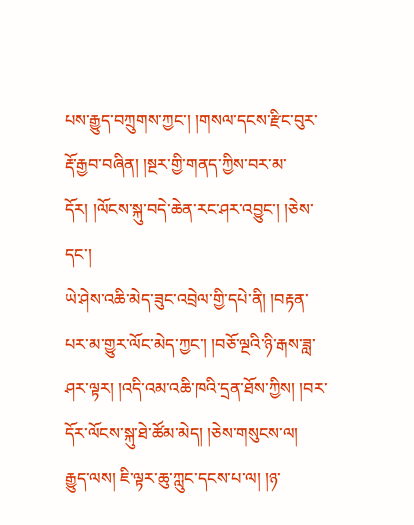པས་རྒྱུད་བཀྲུགས་ཀྱང་། །གསལ་དངས་རྫིང་བུར་རྡོ་རྒྱབ་བཞིན། །སྔར་གྱི་གནད་ཀྱིས་བར་མ་དོར། །ལོངས་སྐུ་བདེ་ཆེན་རང་ཤར་འབྱུང་། །ཅེས་དང་།
ཡེ་ཤེས་འཆི་མེད་ཟུང་འབྲེལ་གྱི་དཔེ་ནི། །བརྟན་པར་མ་གྱུར་ལོང་མེད་ཀྱང་། །བཅོ་ལྔའི་ཉི་རྒས་ཟླ་ཤར་ལྟར། །འདི་འམ་འཆི་ཁའི་དྲན་ཐོས་ཀྱིས། །བར་དོར་ལོངས་སྐུ་ཐེ་ཚོམ་མེད། །ཅེས་གསུངས་ལ།
རྒྱུད་ལས། ཇི་ལྟར་ཆུ་ཀླུང་དངས་པ་ལ། །ཉ་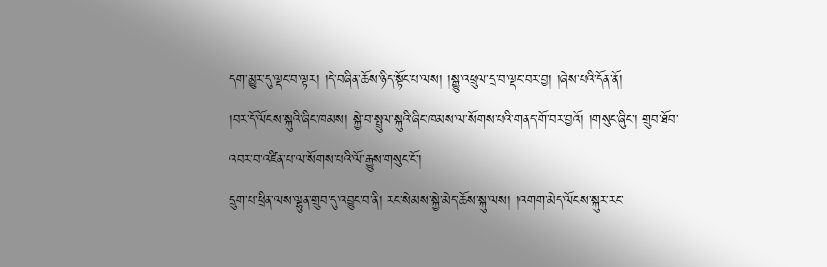དག་མྱུར་དུ་ལྡང་བ་ལྟར། །དེ་བཞིན་ཆོས་ཉིད་སྟོང་པ་ལས། །སྒྱུ་འཕྲུལ་དྲ་བ་ལྡང་བར་བྱ། །ཞེས་པའི་དོན་ནོ།
།བར་དོ་ལོངས་སྐུའི་ཞིང་ཁམས། སྐྱེ་བ་སྤྲུལ་སྐུའི་ཞིང་ཁམས་ལ་སོགས་པའི་གནད་གོ་བར་བྱའོ། །གསུང་ཞིུང་། གྲུབ་ཐོབ་འབར་བ་འཛིན་པ་ལ་སོགས་པའི་ལོ་རྒྱུས་གསུང་ངོ་།
དྲུག་པ་ཕྲིན་ལས་ལྷུན་གྲུབ་དུ་འབྱུང་བ་ནི། རང་སེམས་སྐྱེ་མེད་ཆོས་སྐུ་ལས། །འགག་མེད་ལོངས་སྐུར་རང་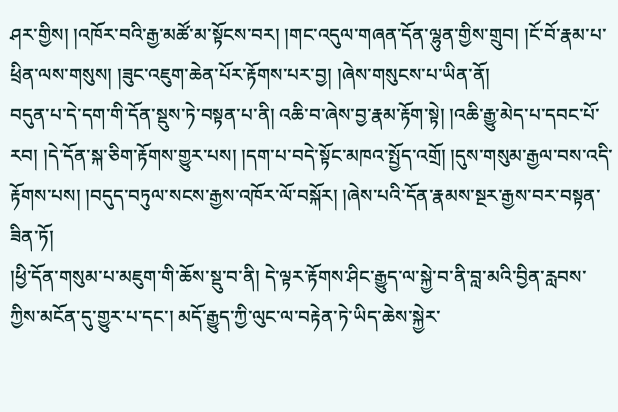ཤར་གྱིས། །འཁོར་བའི་རྒྱ་མཚོ་མ་སྟོངས་བར། །གང་འདུལ་གཞན་དོན་ལྷུན་གྱིས་གྲུབ། །ངོ་བོ་རྣམ་པ་ཕྲིན་ལས་གསུས། །ཟུང་འཇུག་ཆེན་པོར་རྟོགས་པར་བྱ། །ཞེས་གསུངས་པ་ཡིན་ནོ།
བདུན་པ་དེ་དག་གི་དོན་སྡུས་ཏེ་བསྟན་པ་ནི། འཆི་བ་ཞེས་བྱ་རྣམ་རྟོག་སྟེ། །འཆི་རྒྱུ་མེད་པ་དབང་པོ་རབ། །དེ་དོན་སྐ་ཅིག་རྟོགས་གྱུར་པས། །དག་པ་བདེ་སྟོང་མཁའ་སྤྱོད་འགྲོ། །དུས་གསུམ་རྒྱལ་བས་འདི་རྟོགས་པས། །བདུད་བཏུལ་སངས་རྒྱས་འཁོར་ལོ་བསྐོར། །ཞེས་པའི་དོན་རྣམས་སྔར་རྒྱས་བར་བསྟན་ཟིན་ཏོ།
།ཕྱི་དོན་གསུམ་པ་མཇུག་གི་ཆོས་སྡུ་བ་ནི། དེ་ལྟར་རྟོགས་ཤིང་རྒྱུད་ལ་སྐྱེ་བ་ནི་བླ་མའི་བྱིན་རླབས་ཀྱིས་མངོན་དུ་གྱུར་པ་དང་། མདོ་རྒྱུད་ཀྱི་ལུང་ལ་བརྟེན་ཏེ་ཡིད་ཆེས་སྐྱེར་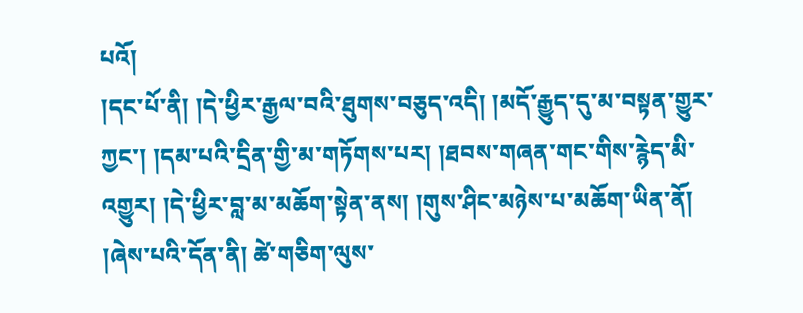པའོ།
།དང་པོ་ནི། །དེ་ཕྱིར་རྒྱལ་བའི་ཐུགས་བཅུད་འདི། །མདོ་རྒྱུད་དུ་མ་བསྟན་གྱུར་ཀྱང་། །དམ་པའི་དྲིན་གྱི་མ་གཏོགས་པར། །ཐབས་གཞན་གང་གིས་རྙེད་མི་འགྱུར། །དེ་ཕྱིར་བླ་མ་མཆོག་སྟེན་ནས། །གུས་ཤིང་མཉེས་པ་མཆོག་ཡིན་ནོ།
།ཞེས་པའི་དོན་ནི། ཚེ་གཅིག་ལུས་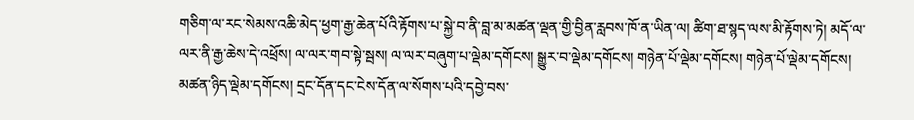གཅིག་ལ་རང་སེམས་འཆི་མེད་ཕྱག་རྒྱ་ཆེན་པོའི་རྟོགས་པ་སྐྱེ་བ་ནི་བླ་མ་མཚན་ལྡན་གྱི་བྱིན་རླབས་ཁོ་ན་ཡིན་ལ། ཚིག་ཐ་སྙད་ལས་མི་རྟོགས་ཏེ། མདོ་ལ་ལར་ནི་རྒྱ་ཆེས་དེ་འཕྲོས། ལ་ལར་གབ་སྟེ་སྦས། ལ་ལར་བཞུག་པ་ལྡེམ་དགོངས། སྒྱུར་བ་ལྡེམ་དགོངས། གཉེན་པོ་ལྡེམ་དགོངས། གཉེན་པོ་ལྡེམ་དགོངས། མཚན་ཉིད་ལྡེམ་དགོངས། དྲང་དོན་དང་ངེས་དོན་ལ་སོགས་པའི་དབྱེ་བས་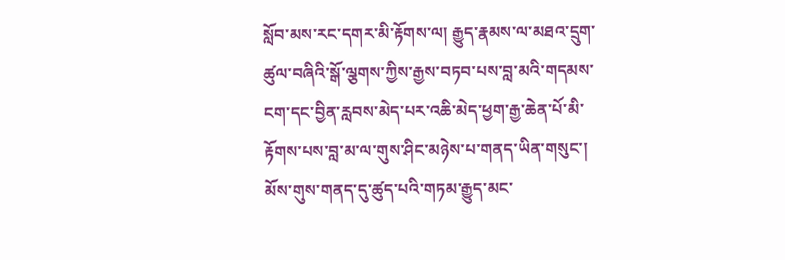སློབ་མས་རང་དགར་མི་རྟོགས་ལ། རྒྱུད་རྣམས་ལ་མཐའ་དྲུག་ཚུལ་བཞིའི་སྒོ་ལྕགས་ཀྱིས་རྒྱས་བཏབ་པས་བླ་མའི་གདམས་ངག་དང་བྱིན་རླབས་མེད་པར་འཆི་མེད་ཕྱག་རྒྱ་ཆེན་པོ་མི་རྟོགས་པས་བླ་མ་ལ་གུས་ཤིང་མཉེས་པ་གནད་ཡིན་གསུང་། མོས་གུས་གནད་དུ་ཚུད་པའི་གཏམ་རྒྱུད་མང་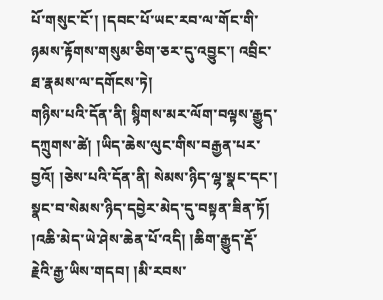པོ་གསུང་ངོ་། །དབང་པོ་ཡང་རབ་ལ་གོང་གི་ཉམས་རྟོགས་གསུམ་ཅིག་ཅར་དུ་འབྱུང་། འབྲིང་ཐ་རྣམས་ལ་དགོངས་ཏེ།
གཉིས་པའི་དོན་ནི། སྙིགས་མར་ལོག་བལྟས་རྒྱུད་དཀྲུགས་ཚེ། །ཡིད་ཆེས་ལུང་གིས་བརྒྱན་པར་བྱའོ། །ཅེས་པའི་དོན་ནི། སེམས་ཉིད་ལྷ་སྣང་དང་། སྣང་བ་སེམས་ཉིད་དབྱེར་མེད་དུ་བསྟན་ཟིན་ཏོ།
།འཆི་མེད་ཡེ་ཤེས་ཆེན་པོ་འདི། །ཆིག་རྒྱུད་རྡོ་རྗེའི་རྒྱ་ཡིས་གདབ། །མི་རབས་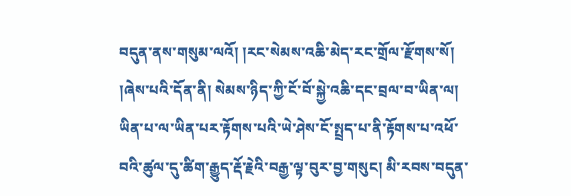བདུན་ནས་གསུམ་ལའོ། །རང་སེམས་འཆི་མེད་རང་གྲོལ་རྫོགས་སོ།
།ཞེས་པའི་དོན་ནི། སེམས་ཉིད་ཀྱི་ངོ་བོ་སྐྱེ་འཆི་དང་བྲལ་བ་ཡིན་ལ། ཡིན་པ་ལ་ཡིན་པར་རྟོགས་པའི་ཡེ་ཤེས་ངོ་སྤྲད་པ་ནི་རྟོགས་པ་འཕོ་བའི་ཚུལ་དུ་ཚིག་རྒྱུད་རྡོ་རྗེའི་བརྒྱ་ལྟ་བུར་བྱ་གསུང། མི་རབས་བདུན་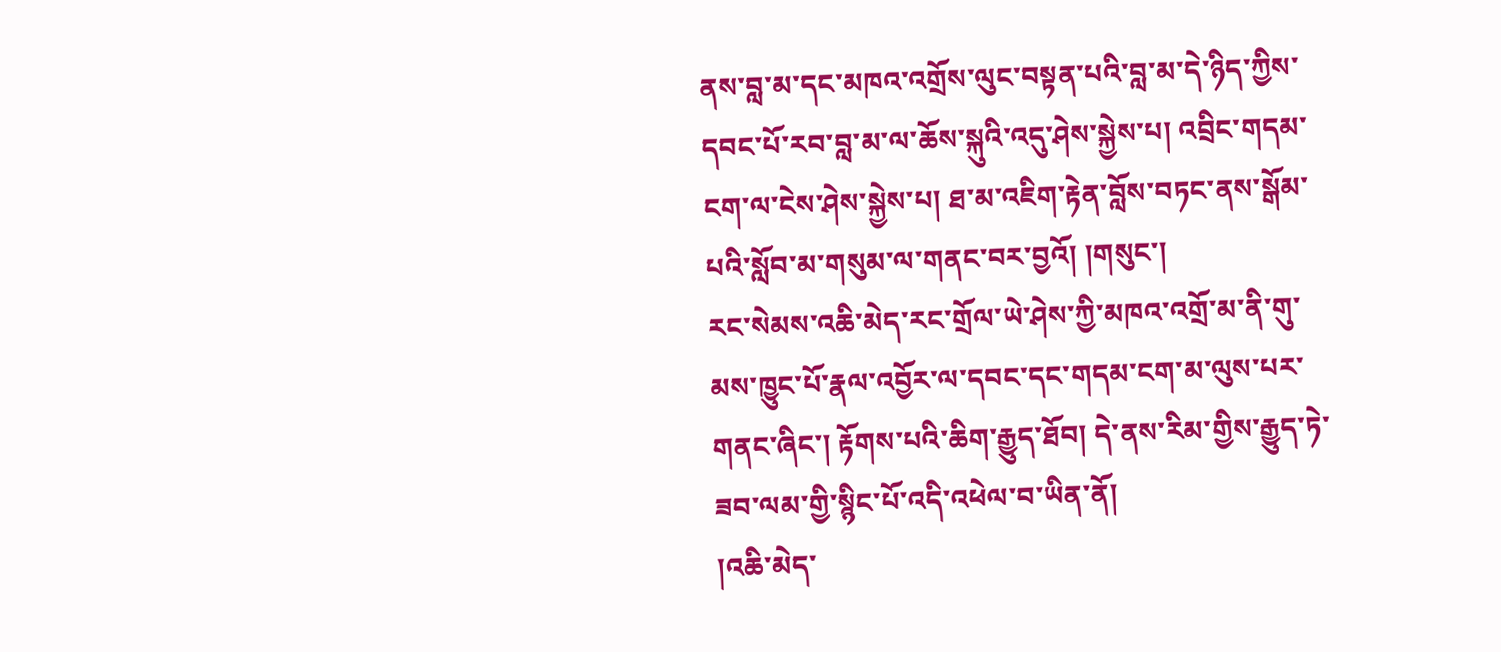ནས་བླ་མ་དང་མཁའ་འགྲོས་ལུང་བསྟན་པའི་བླ་མ་དེ་ཉིད་ཀྱིས་དབང་པོ་རབ་བླ་མ་ལ་ཆོས་སྐུའི་འདུ་ཤེས་སྐྱེས་པ། འབྲིང་གདམ་ངག་ལ་ངེས་ཤེས་སྐྱེས་པ། ཐ་མ་འཇིག་རྟེན་བློས་བཏང་ནས་སྒོམ་པའི་སློབ་མ་གསུམ་ལ་གནང་བར་བྱའོ། །གསུང་།
རང་སེམས་འཆི་མེད་རང་གྲོལ་ཡེ་ཤེས་ཀྱི་མཁའ་འགྲོ་མ་ནི་གུ་མས་ཁྱུང་པོ་རྣལ་འབྱོར་ལ་དབང་དང་གདམ་ངག་མ་ལུས་པར་གནང་ཞིང་། རྟོགས་པའི་ཆིག་རྒྱུད་ཐོབ། དེ་ནས་རིམ་གྱིས་རྒྱུད་ཏེ་ཟབ་ལམ་གྱི་སྙིང་པོ་འདི་འཕེལ་བ་ཡིན་ནོ།
།འཆི་མེད་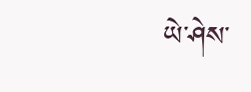ཡེ་ཤེས་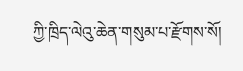ཀྱི་ཁྲིད་ལེའུ་ཆེན་གསུམ་པ་རྫོགས་སོ།